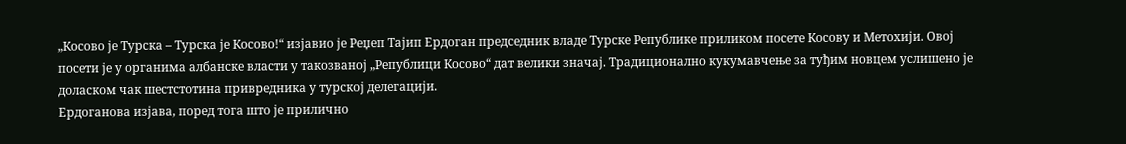„Косово је Турска – Турска је Косово!“ изјавио је Реџеп Тајип Ердоган председник владе Турске Републике приликом посете Косову и Метохији. Овој посети је у органима албанске власти у такозваној „Републици Косово“ дат велики значај. Традиционално кукумавчење за туђим новцем услишено је доласком чак шестстотина привредника у турској делегацији.
Ердоганова изјава, поред тога што је прилично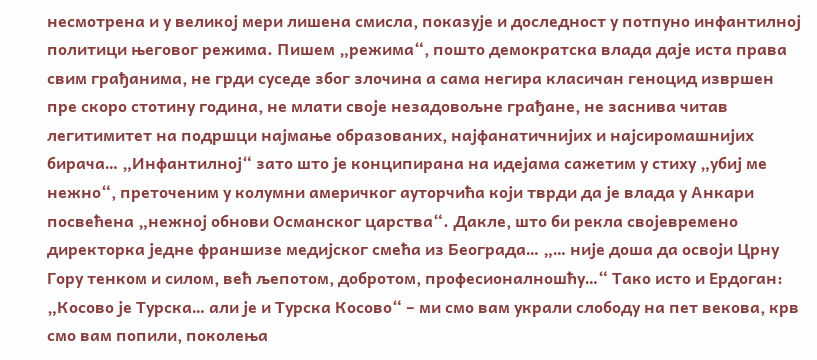несмотрена и у великој мери лишена смисла, показује и доследност у потпуно инфантилној политици његовог режима. Пишем „режима“, пошто демократска влада даје иста права свим грађанима, не грди суседе због злочина а сама негира класичан геноцид извршен пре скоро стотину година, не млати своје незадовољне грађане, не заснива читав легитимитет на подршци најмање образованих, најфанатичнијих и најсиромашнијих бирача… „Инфантилној“ зато што је конципирана на идејама сажетим у стиху „убиj ме нежно“, преточеним у колумни америчког ауторчића који тврди да је влада у Анкари посвећена „нежној обнови Османског царства“. Дакле, што би рекла својевремено директорка једне франшизе медијског смећа из Београда… „… није доша да освоји Црну Гору тенком и силом, већ љепотом, добротом, професионалношћу…“ Тако исто и Ердоган: „Косово је Турска… али је и Турска Косово“ – ми смо вам украли слободу на пет векова, крв смо вам попили, поколења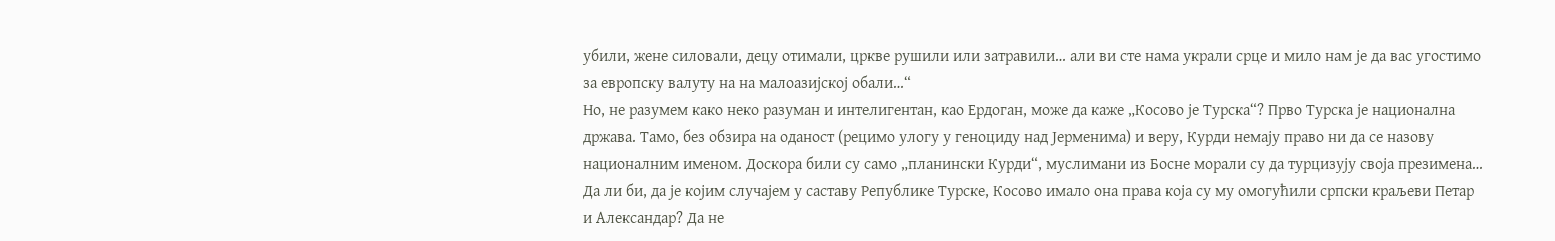убили, жене силовали, децу отимали, цркве рушили или затравили… али ви сте нама украли срце и мило нам је да вас угостимо за европску валуту на на малоазијској обали…“
Но, не разумем како неко разуман и интелигентан, као Ердоган, може да каже „Косово је Турска“? Прво Турска је национална држава. Тамо, без обзира на оданост (рецимо улогу у геноциду над Јерменима) и веру, Курди немају право ни да се назову националним именом. Доскора били су само „планински Курди“, муслимани из Босне морали су да турцизују своја презимена… Да ли би, да је којим случајем у саставу Републике Турске, Косово имало она права која су му омогућили српски краљеви Петар и Александар? Да не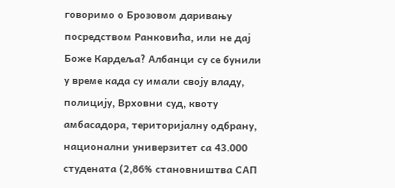говоримо о Брозовом даривању посредством Ранковића, или не дај Боже Кардеља? Албанци су се бунили у време када су имали своју владу, полицију, Врховни суд, квоту амбасадора, територијалну одбрану, национални универзитет са 43.000 студената (2,86% становништва САП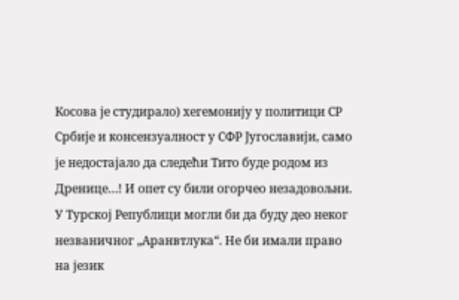Косова је студирало) хегемонију у политици СР Србије и консензуалност у СФР Југославији, само је недостајало да следећи Тито буде родом из Дренице…! И опет су били огорчео незадовољни.
У Турској Републици могли би да буду део неког незваничног „Аранвтлука“. Не би имали право на језик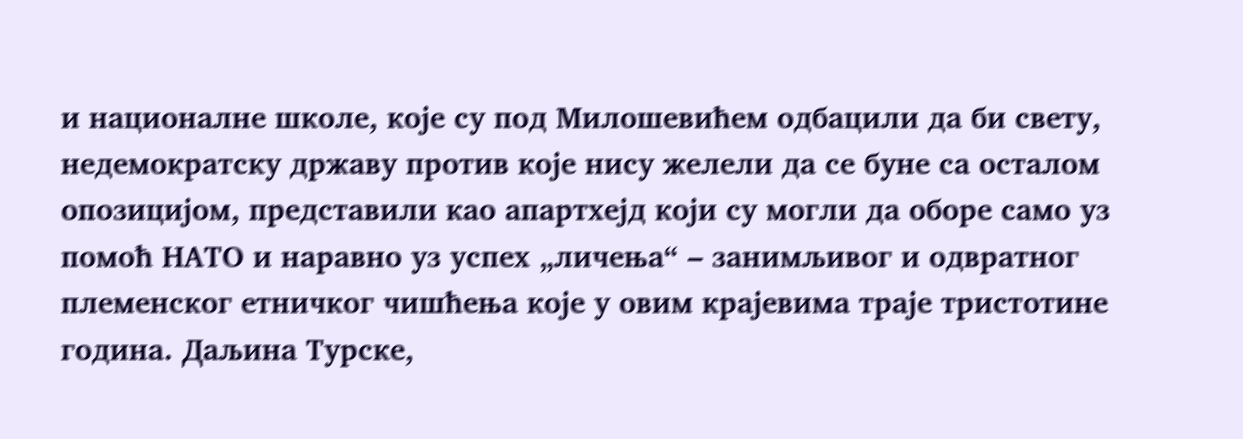и националне школе, које су под Милошевићем одбацили да би свету, недемократску државу против које нису желели да се буне са осталом опозицијом, представили као апартхејд који су могли да оборе само уз помоћ НАТО и наравно уз успех „личења“ – занимљивог и одвратног племенског етничког чишћења које у овим крајевима траје тристотине година. Даљина Турске,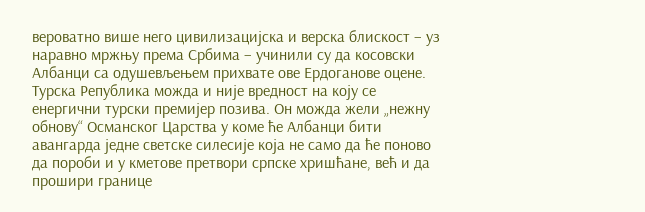вероватно више него цивилизацијска и верска блискост – уз наравно мржњу према Србима – учинили су да косовски Албанци са одушевљењем прихвате ове Ердоганове оцене. Турска Република можда и није вредност на коју се енергични турски премијер позива. Он можда жели „нежну обнову“ Османског Царства у коме ће Албанци бити авангарда једне светске силесије која не само да ће поново да пороби и у кметове претвори српске хришћане, већ и да прошири границе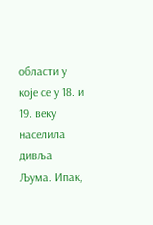области у које се у 18. и 19. веку населила дивља Љума. Ипак,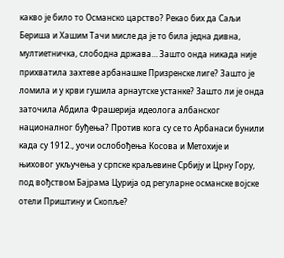какво је било то Османско царство? Рекао бих да Саљи Бериша и Хашим Тачи мисле да је то била једна дивна, мултиетничка, слободна држава… Зашто онда никада није прихватила захтеве арбанашке Призренске лиге? Зашто је ломила и у крви гушила арнаутске устанке? Зашто ли је онда заточила Абдила Фрашерија идеолога албанског националног буђења? Против кога су се то Арбанаси бунили када су 1912., уочи ослобођења Косова и Метохије и њиховог укључења у српске краљевине Србију и Црну Гору, под вођством Бајрама Цурија од регуларне османске војске отели Приштину и Скопље?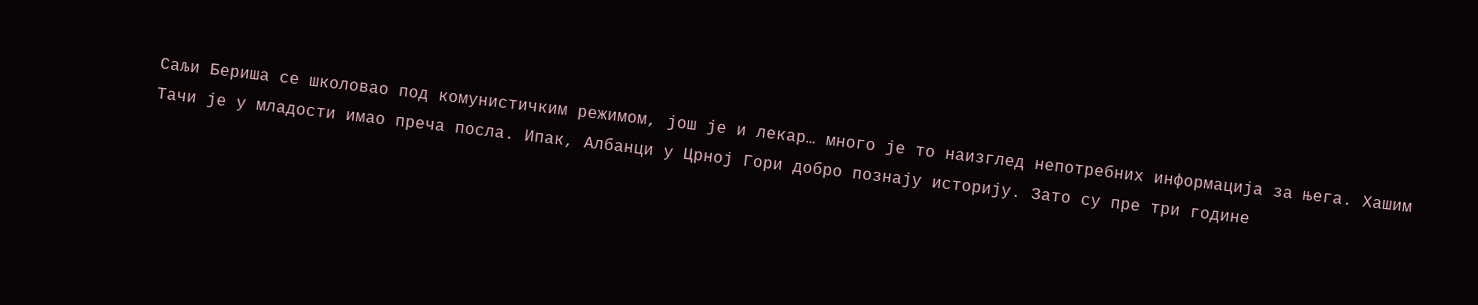Саљи Бериша се школовао под комунистичким режимом, још је и лекар… много је то наизглед непотребних информација за њега. Хашим Тачи је у младости имао преча посла. Ипак, Албанци у Црној Гори добро познају историју. Зато су пре три године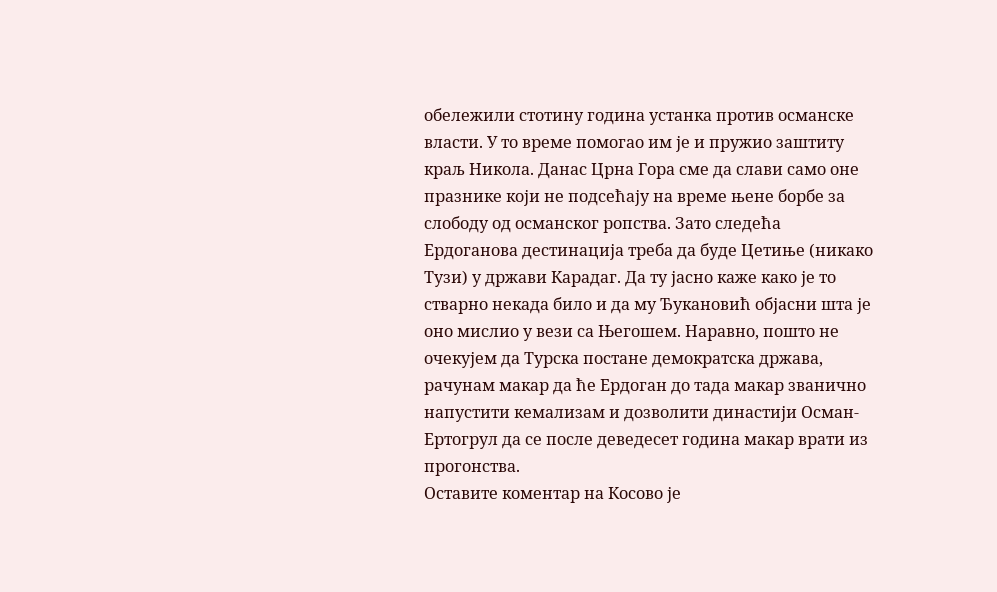обележили стотину година устанка против османске власти. У то време помогао им је и пружио заштиту краљ Никола. Данас Црна Гора сме да слави само оне празнике који не подсећају на време њене борбе за слободу од османског ропства. Зато следећа Ердоганова дестинација треба да буде Цетиње (никако Тузи) у држави Карадаг. Да ту јасно каже како је то стварно некада било и да му Ђукановић објасни шта је оно мислио у вези са Његошем. Наравно, пошто не очекујем да Турска постане демократска држава, рачунам макар да ће Ердоган до тада макар званично напустити кемализам и дозволити династији Осман-Ертогрул да се после деведесет година макар врати из прогонства.
Оставите коментар на Косово је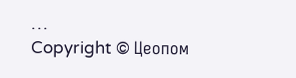…
Copyright © Цеопом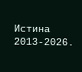Истина 2013-2026.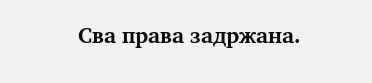Сва права задржана.